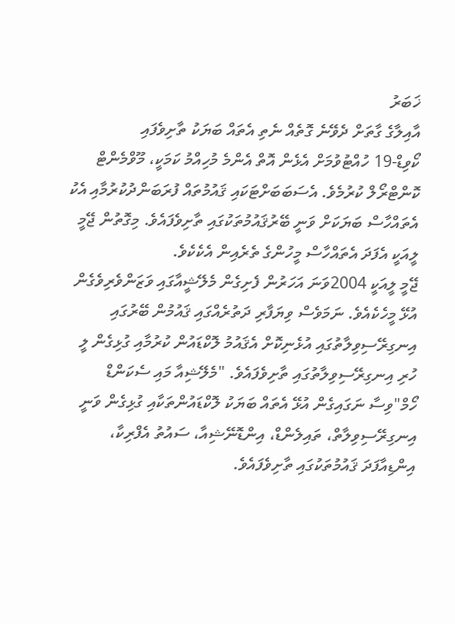ޚަބަރު
އާއިލާގެ ގާތަށް ދެވޭނެ ގޮތެއް ނެތި އެތައް ބަޔަކު ތާށިވެފައި
ކޯވިޑް-19 ހުއްޓުވުމަށް އެޅެން އޮތް އެންމެ މުހިއްމު ކަމަކީ، މޫވްމެންޓް ކޮންޓްރޯލް ކުރުމެވެ. އެސަބަބަށްޓަކައި ޤައުމުތައް ފުރަބަންދުކުރުމާއި އެކު އެތައްހާސް ބަޔަކަށް ވަނީ ބޭރުޤައުމުތަކުގައި ތާށިވެފައެވެ. މިގޮތުން ޖޭމީ ލީއަކީ އެފަދަ އެތައްހާސް މީހުންގެ ތެރެއިން އެކެކެވެ.
ޖޭމީ ލީއަކީ 2004ވަނަ އަހަރުން ފެށިގެން މެލޭޝީއާގައި ވަޒަންވެރިވެގެން އުޅޭ މީހެކެއެވެ. ނަމަވެސް ވިޔަފާރި ދަތުރެއްގައި ޤައުމުން ބޭރުގައި އިނގިރޭސިވިލާތުގައި އުޅެނިކޮށް އެޤައުމު ލޮކްޑައުން ކުރުމާއި ގުޅިގެން ލީ ހުރި އިނގިރޭސިވިލާތުގައި ތާށިވެފައެވެ. "މެލޭޝިއާ މައި ސެކަންޑް ހޯމް"ވިސާ ނަގައިގެން އުޅޭ އެތައް ބަޔަކު ލޮކްޑައުންތަކާއި ގުޅިގެން ވަނީ އިނގިރޭސިވިލާތް، ތައިލެންޑް، އިންޑޮނޭޝިއާ، ސައުތު އެފްރިކާ، އިންޑިއާފަދަ ޤައުމުތަކުގައި ތާށިވެފައެވެ.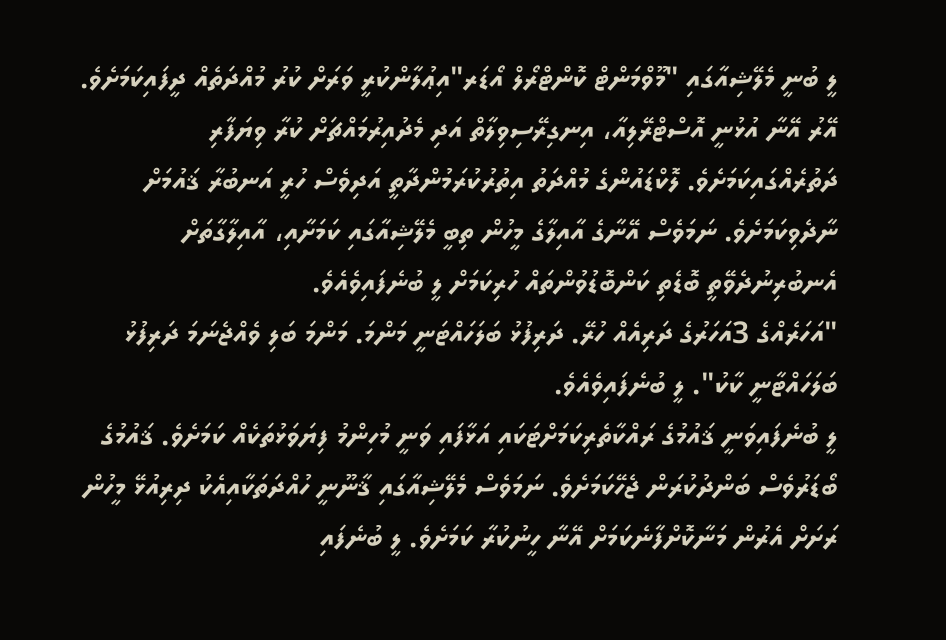ލީ ބުނީ މެލޭޝިއާގައި "މޫވްމަންޓް ކޮންޓްރޯލް އޯޑަރ"އިޢުލާންކުރީ ވަރަށް ކުރު މުއްދަތެއް ދީފައިކަމަށެވެ. އޭރު އޭނާ އުޅުނީ އޮސްޓްރޭލިއާ، އިނގިރޭސިވިލާތް އަދި މެދުއިރުމައްޗަށް ކުރާ ވިޔަފާރި ދަތުރެއްގައިކަމަށެވެ. ލޮކްޑައުންގެ މުއްދަތު އިތުރުކުރަމުންދާތީ އަދިވެސް ހުރީ އަނބުރާ ޤައުމަށް ނާދެވިކަމަށެވެ. ނަމަވެސް އޭނާގެ އާއިލާގެ މީހުން ތިބީ މެލޭޝިއާގައި ކަމަށާއި، އާއިލާގާތަށް އެނބުރިނުދެވޭތީ ބޮޑެތި ކަންބޮޑުވުންތައް ހުރިކަމަށް ލީ ބުނެފައިވެއެވެ.
"އަހަރެއްގެ 3އަހަރުގެ ދަރިއެއް ހުރޭ. ދަރިފުޅު ބަލަހައްޓަނީ މަންމަ. މަންމަ ބަލި ވެއްޖެނަމަ ދަރިފުޅު ބަލަހައްޓާނީ ކާކު". ލީ ބުނެފައިވެއެވެ.
ލީ ބުނެފައިވަނީ ޤައުމުގެ ރައްކާތެރިކަމަށްޓަކައި އަޅާފައި ވަނީ މުހިންމު ފިޔަވަޅުތަކެއް ކަމަށެވެ. ޤައުމުގެ ބޯޑަރުވެސް ބަންދުކުރަން ޖެހޭކަމަށެވެ. ނަމަވެސް މެލޭޝިއާގައި ޤާނޫނީ ހުއްދަތަކާއިއެކު ދިރިއުޅޭ މީހުން ރަށަށް އެރުން މަނާކޮށްފާނެކަމަށް އޭނާ ހީނުކުރާ ކަމަށެވެ. ލީ ބުނެފައި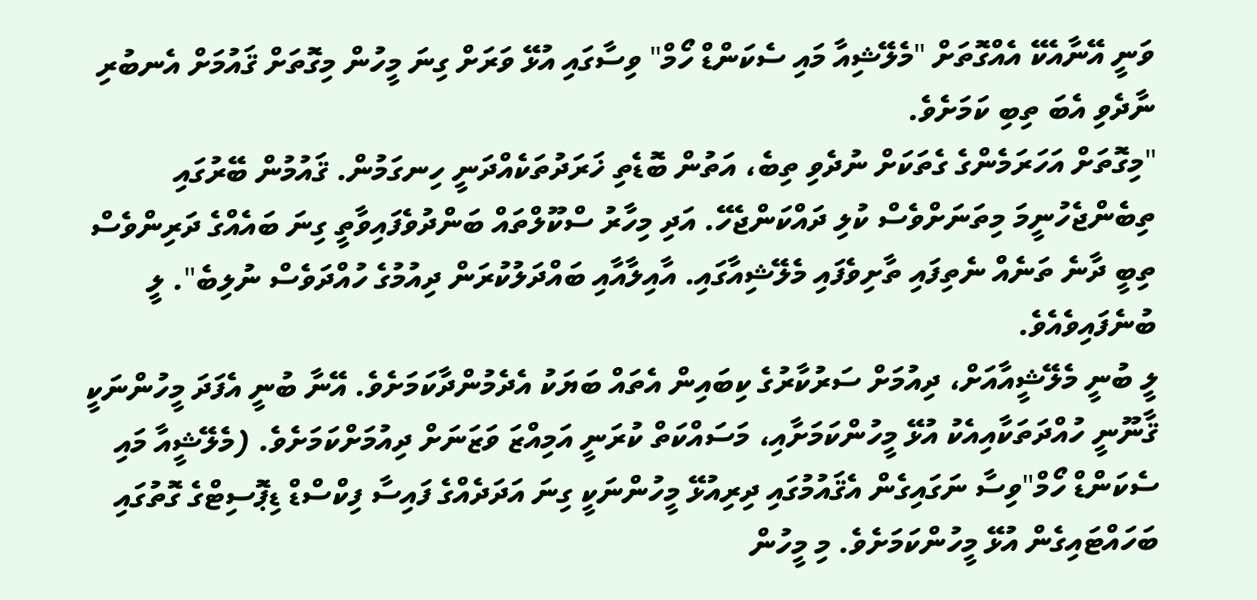ވަނީ އޭނާއެކޭ އެއްގޮތަށް "މެލޭޝިއާ މައި ސެކަންޑް ހޯމް" ވިސާގައި އުޅޭ ވަރަށް ގިނަ މީހުން މިގޮތަށް ޤައުމަށް އެނބުރި ނާދެވި އެބަ ތިބި ކަމަށެވެ.
"މިގޮތަށް އަހަރަމެންގެ ގެތަކަށް ނުދެވި ތިބެ، އަތުން ބޮޑެތި ޚަރަދުތަކެއްދަނީ ހިނގަމުން. ޤައުމުން ބޭރުގައި ތިބެންޖެހުނީމަ މިތަނަށްވެސް ކުލި ދައްކަންޖެހޭ. އަދި މިހާރު ސްކޫލްތައް ބަންދުވެފައިވާތީ ގިނަ ބައެއްގެ ދަރިންވެސް ތިބީ ދާނެ ތަނެއް ނެތިފައި ތާށިވެފައި މެލޭޝިއާގައި. އާއިލާއާއި ބައްދަލުކުރަން ދިއުމުގެ ހުއްދަވެސް ނުލިބެ". ލީ ބުނެފައިވެއެވެ.
ލީ ބުނީ މެލޭޝީއާއަށް، ދިއުމަށް ސަރުކާރުގެ ކިބައިން އެތައް ބަޔަކު އެދެމުންދާކަމަށެވެ. އޭނާ ބުނީ އެފަދަ މީހުންނަކީ ޤާނޫނީ ހުއްދަތަކާއިއެކު އުޅޭ މީހުންކަމަށާއި، މަސައްކަތް ކުރަނީ އަމިއްޒަ ވަޒަނަށް ދިއުމަށްކަމަށެވެ. (މެލޭޝީއާ މައި ސެކަންޑް ހޯމް"ވިސާ ނަގައިގެން އެޤައުމުގައި ދިރިއުޅޭ މީހުންނަކީ ގިނަ އަދަދެއްގެ ފައިސާ ފިކްސްޑް ޑިޕޮސިޓްގެ ގޮތުގައި ބަހައްޓައިގެން އުޅޭ މީހުންކަމަށެވެ. މި މީހުން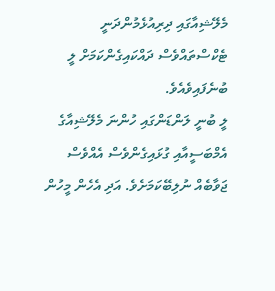މެލޭޝިއާގައި ދިރިއުޅެމުންދަނީ ޓެކްސްތައްވެސް ދައްކައިގެންކަމަށް ލީ ބުނެފައިވެއެވެ.
ލީ ބުނީ ލަންޑަންގައި ހުންނަ މެލޭޝިއާގެ އެމްބަސީއާއި ގުޅައިގެންވެސް އެއްވެސް ޖަވާބެއް ނުލިބޭކަމަށެވެ. އަދި އެހެން މީހުން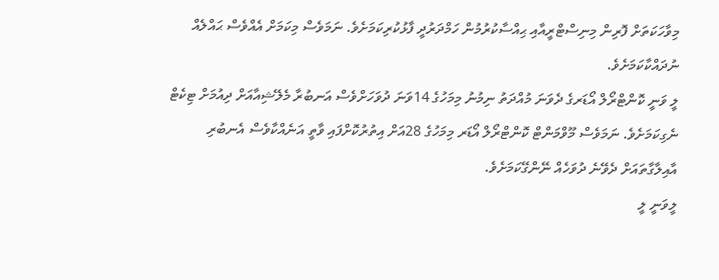މިވާހަކަތަށް ފޮރިން މިނިސްޓްރީއާއި ޙިއްސާކުރުމުން ހަމްދަރުދީ ފާޅުކުރިކަމަށެވެ. ނަމަވެސް މިކަމަށް އެއްވެސް ޙައްލެއް ނުދައްކާކަމަށެވެ.
ލީ ވަނީ ކޮންޓްރޯލް އޯޑަރގެ ދެވަނަ މުއްދަތު ނިމުނު މިމަހުގެ 14ވަނަ ދުވަހަށްވެސް އަނބުރާ މެލޭޝިއާއަށް ދިއުމަށް ޓިކެޓް ނެގިކަމަށެވެ. ނަމަވެސް މޫވްމަންޓް ކޮންޓްރޯލް އޯޑަރ މިމަހުގެ 28އަށް އިތުރުކޮށްފައި ވާތީ އަނެއްކާވެސް އެނބުރި އާއިލާގާތައަށް ދެވޭނެ ދުވަހެއް ނޭންގޭކަމަށެވެ.
ލީވަނީ ލީ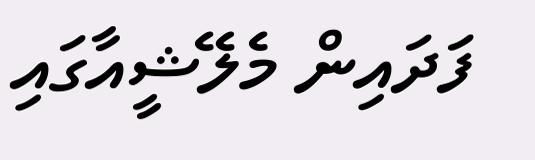ފަދައިން މެލޭޝީއާގައި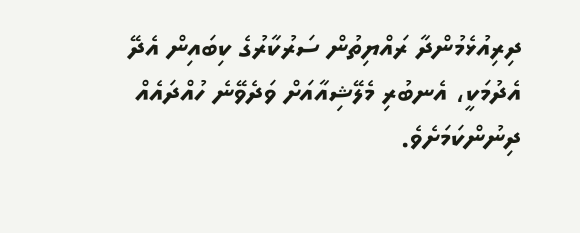ދިރިއުޅެމުންދާ ރައްޔިތުން ސަރުކާރުގެ ކިބައިން އެދޭ އެދުމަކީ، އެނބުރި މެލޭޝިއާއަށް ވަދެވޭނެ ހުއްދައެއް ދިނުންކަމަށެވެ.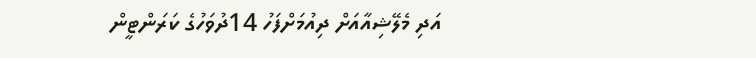އަދި މެލޭޝިއާއަށް ދިއުމަށްފަހު 14ދުވަހުގެ ކަރަންޓީން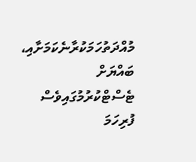މުއްދަތުހަމަކުރާނެކަމަށާއި، ބައްޔަށް ޓެސްޓްކުރުމުގައިވެސް ފުރިހަމަ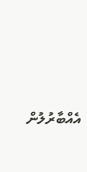އެއްބާރުލުން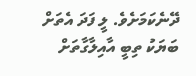ދޭނެކަމަށެވެ. ލީ ފަދަ އެތަށް ބަޔަކު ތިބީ އާއިލާގާތަށް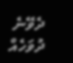ދެވޭނެ ދުވަހެއް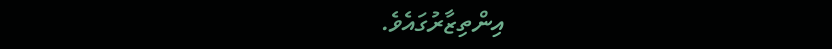އިންތިޒާރުގައެވެ.